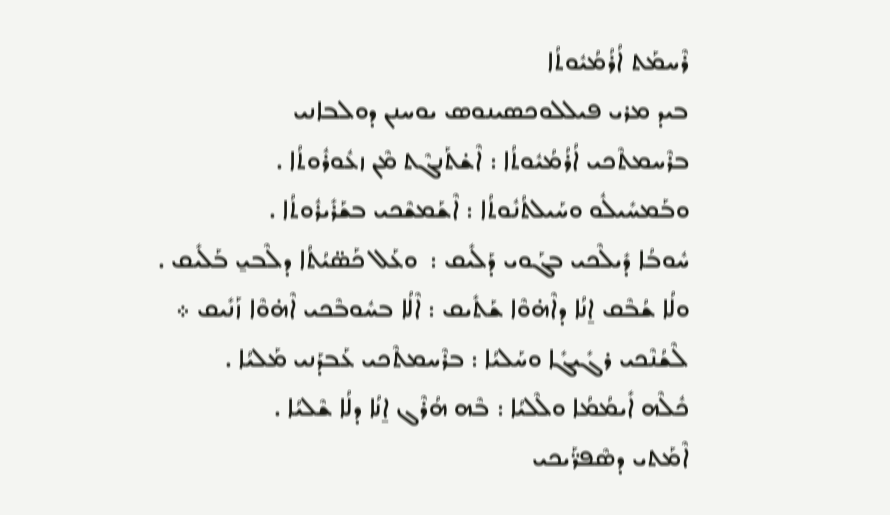ܪܶܚܡܰܬ ܐܳܪܳܡܳܝܽܘܬܳܐ
ܒܝܕ ܡܪܝ ܦܝܠܠܘܟܣܝܢܘܣ ܝܘܚܢܢ ܕܘܠܒܐܢܝ
ܒܪܶܚܡܬܶܟܝ ܐܳܪܳܡܳܝܽܘܬܳܐ : ܐܶܫ̇ܬܰܢܓܶܬ ܡܶܢ ܙܥܽܘܪܽܘܬܳܐ .
ܘܒܰܡܚܺܝܠܽܘ ܘܚܰܝܠܬܳܢܽܘܬܳܐ : ܐܶܫܰܡܫܶܟܝ ܒܫܰܪܺܝܪܽܘܬܳܐ .
ܚܽܘܒܳܐ ܕܺܝܠܶܟܝ ܒܓܰܘܝ ܕܰܠܺܝܩ :  ܘܥܰܠ ܟܰܣ̈ܝܳܬܳܐ ܕܠܶܒܝ̱ ܒܰܠܺܝܩ .
ܘܠܳܐ ܫܳܒܶܩ ܐ̱ܢܳܐ ܕܐܶܗ̇ܘܶܐ ܫܰܬܺܝܩ : ܐܶܠܳܐ ܒܚܽܘܒܶܟܝ ܐܶܗ̇ܘܶܐ ܙܰܢܺܝܩ ܀
ܠܶܫܳܢܶܟܝ ܪܓܺܝܓܺܐ ܘܚܰܠܝܳܐ : ܒܪܶܚܡܬܶܟܝ ܥܰܒܕܰܢܝ ܡܰܠܝܳܐ .
ܟܽܠܶܗ ܐܺܝܡܳܡܳܐ ܘܠܶܠܝܳܐ : ܒܶܗ ܗܳܪܶܓ ܐ̱ܢܳܐ ܕܠܳܐ ܫܶܠܝܳܐ .
ܐܶܡܰܬܝ ܕܣܶܦܪ̈ܰܝܟܝ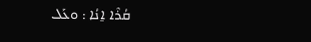ܩܳܪܶܐ ܐ̱ܢܳܐ : ܘܥܰܠ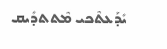ܝܺܕܰܥܬܶܟܝ ܡܶܬܬܕܺܝܩ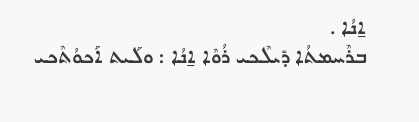ܐ̱ܢܳܐ .
ܒܪܶܚܡܬܳܐ ܕܺܝܠܶܟܝ ܪܳܘܶܐ ܐ̱ܢܳܐ : ܘܠܰܝܬ ܐܰܟܘܳܬܶܟܝ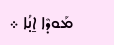ܡܰܘܕܶܐ ܐ̱ܢ̣ܳܐ ܀